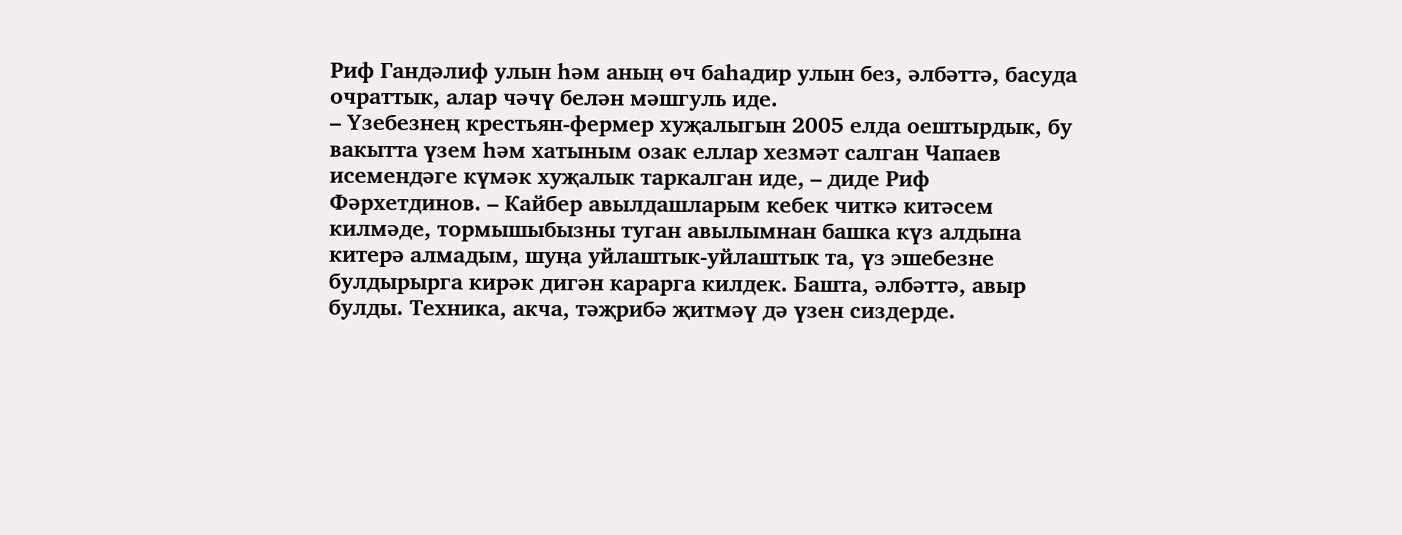Риф Гандәлиф улын һәм аның өч баһадир улын без, әлбәттә, басуда очраттык, алар чәчү белән мәшгуль иде.
– Үзебезнең крестьян-фермер хуҗалыгын 2005 елда оештырдык, бу вакытта үзем һәм хатыным озак еллар хезмәт салган Чапаев исемендәге күмәк хуҗалык таркалган иде, – диде Риф Фәрхетдинов. – Кайбер авылдашларым кебек читкә китәсем килмәде, тормышыбызны туган авылымнан башка күз алдына китерә алмадым, шуңа уйлаштык-уйлаштык та, үз эшебезне булдырырга кирәк дигән карарга килдек. Башта, әлбәттә, авыр булды. Техника, акча, тәҗрибә җитмәү дә үзен сиздерде.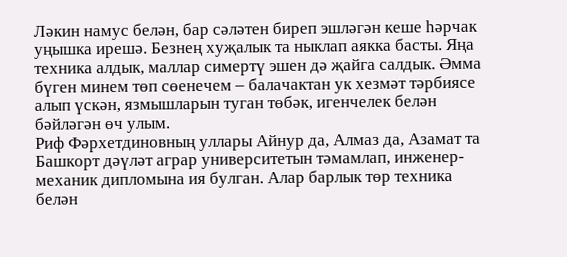Ләкин намус белән, бар сәләтен биреп эшләгән кеше һәрчак уңышка ирешә. Безнең хуҗалык та ныклап аякка басты. Яңа техника алдык, маллар симертү эшен дә җайга салдык. Әмма бүген минем төп сөенечем – балачактан ук хезмәт тәрбиясе алып үскән, язмышларын туган төбәк, игенчелек белән бәйләгән өч улым.
Риф Фәрхетдиновның уллары Айнур да, Алмаз да, Азамат та Башкорт дәүләт аграр университетын тәмамлап, инженер-механик дипломына ия булган. Алар барлык төр техника белән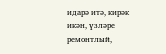идарә итә, кирәк икән, үзләре ремонтлый,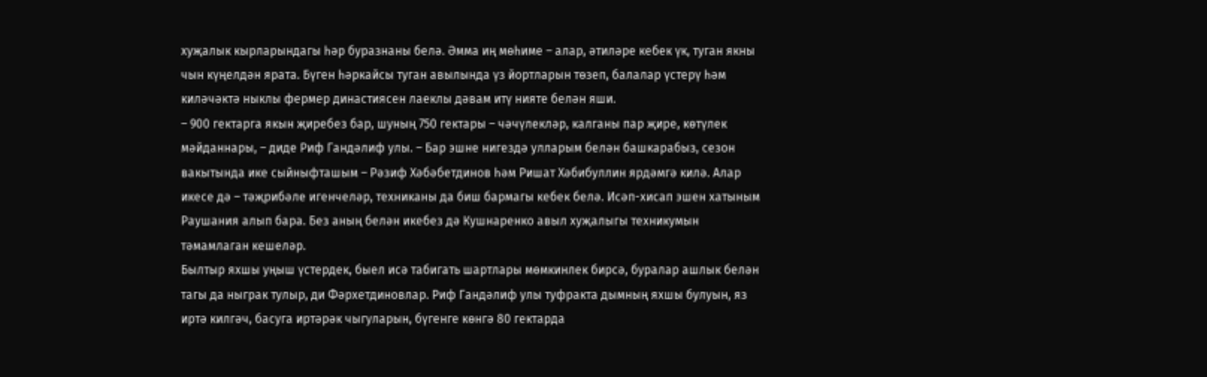хуҗалык кырларындагы һәр буразнаны белә. Әмма иң мөһиме – алар, әтиләре кебек үк, туган якны чын күңелдән ярата. Бүген һәркайсы туган авылында үз йортларын төзеп, балалар үстерү һәм киләчәктә ныклы фермер династиясен лаеклы дәвам итү нияте белән яши.
– 900 гектарга якын җиребез бар, шуның 750 гектары – чәчүлекләр, калганы пар җире, көтүлек мәйданнары, – диде Риф Гандәлиф улы. – Бар эшне нигездә улларым белән башкарабыз, сезон вакытында ике сыйныфташым – Рәзиф Хәбәбетдинов һәм Ришат Хәбибуллин ярдәмгә килә. Алар икесе дә – тәҗрибәле игенчеләр, техниканы да биш бармагы кебек белә. Исәп-хисап эшен хатыным Раушания алып бара. Без аның белән икебез дә Кушнаренко авыл хуҗалыгы техникумын тәмамлаган кешеләр.
Былтыр яхшы уңыш үстердек, быел исә табигать шартлары мөмкинлек бирсә, буралар ашлык белән тагы да ныграк тулыр, ди Фәрхетдиновлар. Риф Гандәлиф улы туфракта дымның яхшы булуын, яз иртә килгәч, басуга иртәрәк чыгуларын, бүгенге көнгә 80 гектарда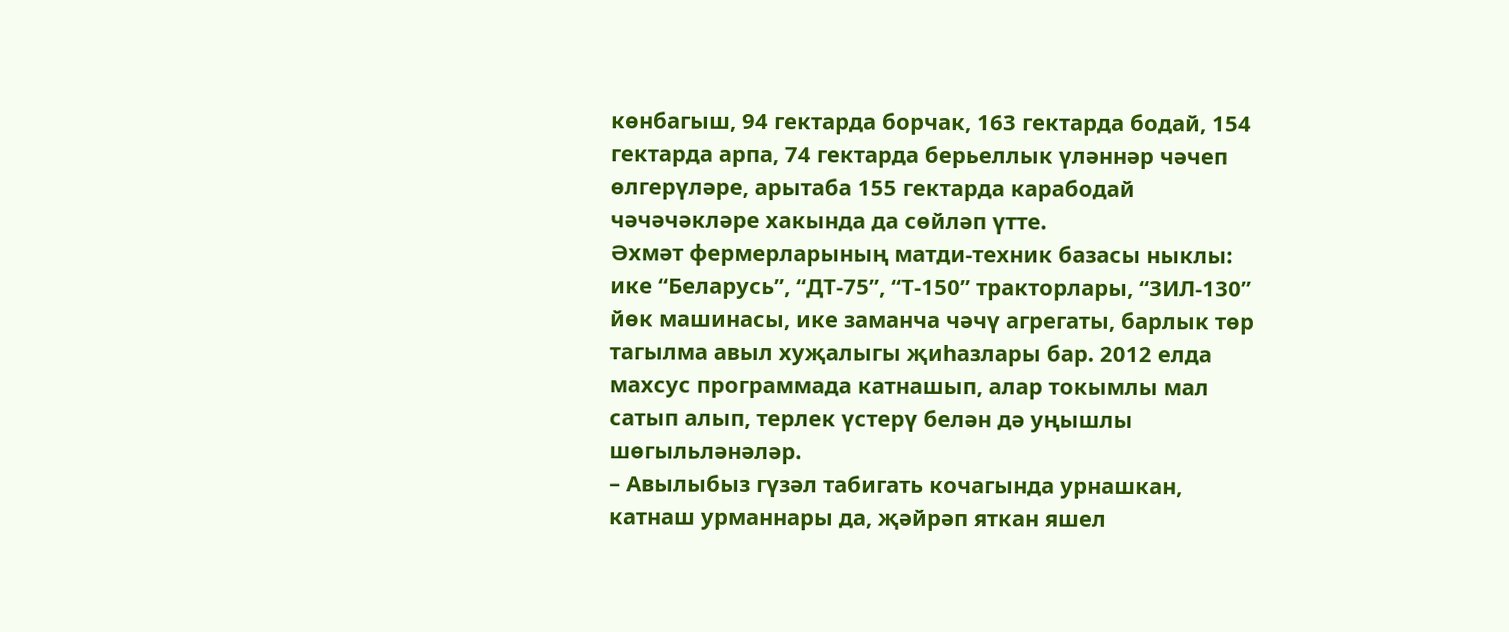көнбагыш, 94 гектарда борчак, 163 гектарда бодай, 154 гектарда арпа, 74 гектарда берьеллык үләннәр чәчеп өлгерүләре, арытаба 155 гектарда карабодай чәчәчәкләре хакында да сөйләп үтте.
Әхмәт фермерларының матди-техник базасы ныклы: ике “Беларусь”, “ДТ-75”, “Т-150” тракторлары, “ЗИЛ-130” йөк машинасы, ике заманча чәчү агрегаты, барлык төр тагылма авыл хуҗалыгы җиһазлары бар. 2012 елда махсус программада катнашып, алар токымлы мал сатып алып, терлек үстерү белән дә уңышлы шөгыльләнәләр.
– Авылыбыз гүзәл табигать кочагында урнашкан, катнаш урманнары да, җәйрәп яткан яшел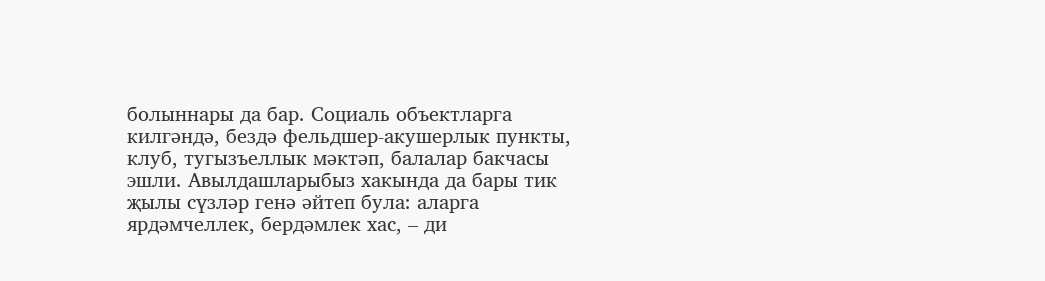болыннары да бар. Социаль объектларга килгәндә, бездә фельдшер-акушерлык пункты, клуб, тугызъеллык мәктәп, балалар бакчасы эшли. Авылдашларыбыз хакында да бары тик җылы сүзләр генә әйтеп була: аларга ярдәмчеллек, бердәмлек хас, – ди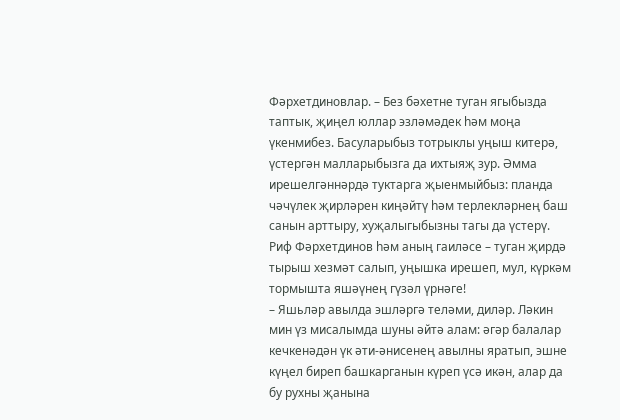Фәрхетдиновлар. – Без бәхетне туган ягыбызда таптык, җиңел юллар эзләмәдек һәм моңа үкенмибез. Басуларыбыз тотрыклы уңыш китерә, үстергән малларыбызга да ихтыяҗ зур. Әмма ирешелгәннәрдә туктарга җыенмыйбыз: планда чәчүлек җирләрен киңәйтү һәм терлекләрнең баш санын арттыру, хуҗалыгыбызны тагы да үстерү.
Риф Фәрхетдинов һәм аның гаиләсе – туган җирдә тырыш хезмәт салып, уңышка ирешеп, мул, күркәм тормышта яшәүнең гүзәл үрнәге!
– Яшьләр авылда эшләргә теләми, диләр. Ләкин мин үз мисалымда шуны әйтә алам: әгәр балалар кечкенәдән үк әти-әнисенең авылны яратып, эшне күңел биреп башкарганын күреп үсә икән, алар да бу рухны җанына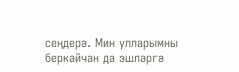сеңдерә. Мин улларымны беркайчан да эшләргә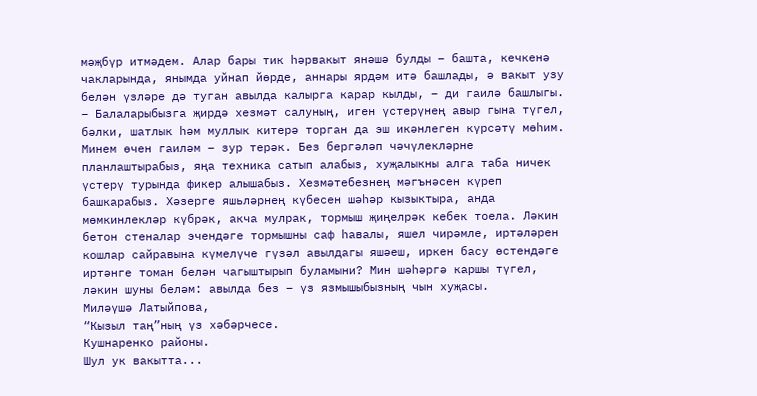мәҗбүр итмәдем. Алар бары тик һәрвакыт янәшә булды – башта, кечкенә чакларында, янымда уйнап йөрде, аннары ярдәм итә башлады, ә вакыт узу белән үзләре дә туган авылда калырга карар кылды, – ди гаилә башлыгы. – Балаларыбызга җирдә хезмәт салуның, иген үстерүнең авыр гына түгел, бәлки, шатлык һәм муллык китерә торган да эш икәнлеген күрсәтү мөһим. Минем өчен гаиләм – зур терәк. Без бергәләп чәчүлекләрне планлаштырабыз, яңа техника сатып алабыз, хуҗалыкны алга таба ничек үстерү турында фикер алышабыз. Хезмәтебезнең мәгънәсен күреп башкарабыз. Хәзерге яшьләрнең күбесен шәһәр кызыктыра, анда мөмкинлекләр күбрәк, акча мулрак, тормыш җиңелрәк кебек тоела. Ләкин бетон стеналар эчендәге тормышны саф һавалы, яшел чирәмле, иртәләрен кошлар сайравына күмелүче гүзәл авылдагы яшәеш, иркен басу өстендәге иртәнге томан белән чагыштырып буламыни? Мин шәһәргә каршы түгел, ләкин шуны беләм: авылда без – үз язмышыбызның чын хуҗасы.
Миләүшә Латыйпова,
“Кызыл таң”ның үз хәбәрчесе.
Кушнаренко районы.
Шул ук вакытта...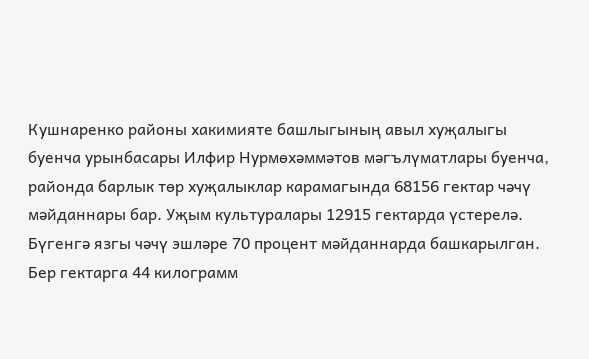Кушнаренко районы хакимияте башлыгының авыл хуҗалыгы буенча урынбасары Илфир Нурмөхәммәтов мәгълүматлары буенча, районда барлык төр хуҗалыклар карамагында 68156 гектар чәчү мәйданнары бар. Уҗым культуралары 12915 гектарда үстерелә. Бүгенгә язгы чәчү эшләре 70 процент мәйданнарда башкарылган. Бер гектарга 44 килограмм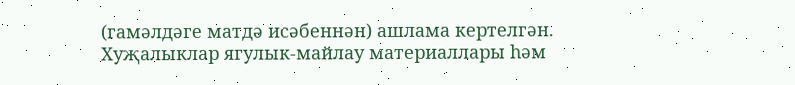(гамәлдәге матдә исәбеннән) ашлама кертелгән. Хуҗалыклар ягулык-майлау материаллары һәм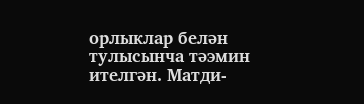орлыклар белән тулысынча тәэмин ителгән. Матди-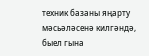техник базаны яңарту мәсьәләсенә килгәндә, быел гына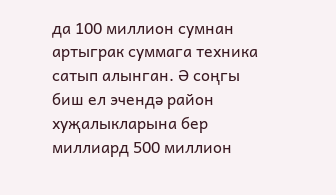да 100 миллион сумнан артыграк суммага техника сатып алынган. Ә соңгы биш ел эчендә район хуҗалыкларына бер миллиард 500 миллион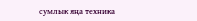сумлык яңа техника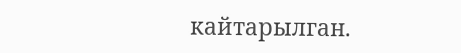кайтарылган.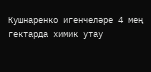Кушнаренко игенчеләре 4 мең гектарда химик утау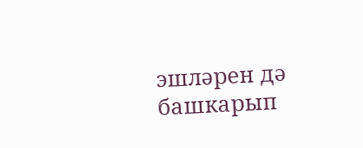эшләрен дә башкарып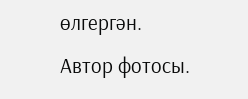өлгергән.
Автор фотосы.